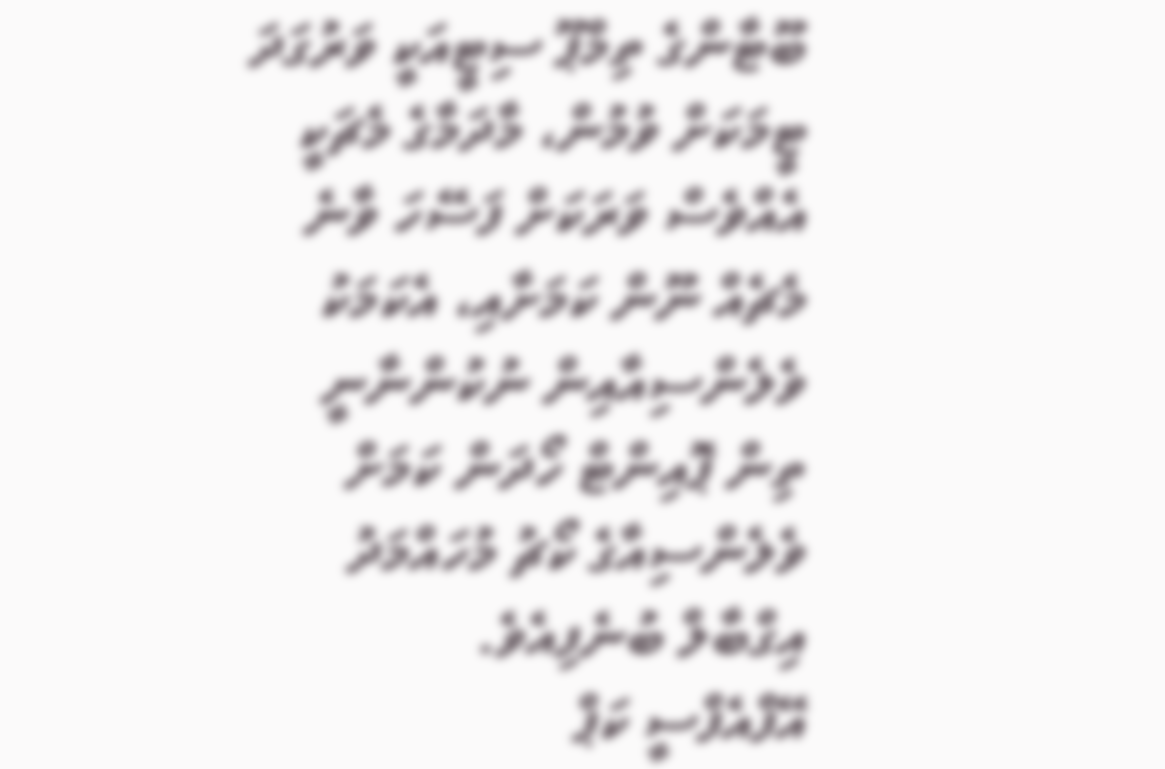ބޫޓާންގެ ތިމްޕޫ ސިޓީއަކީ ވަރުގަދަ ޓީމަކަށް ވުމުން، މާދަމާގެ މެޗަކީ އެއްވެސް ވަރަކަށް ފަސޭހަ ވާނެ މެޗެއް ނޫން ކަމަށާއި، އެކަމަކު ވެލެންސިއާއިން ނުކުންނާނީ ތިން ޕޮއިންޓް ހޯދަން ކަމަށް ވެލެންސިއާގެ ކޯޗު މުހައްމަދު އިގްބާލް ބުނެފިއެވެ.
އޭފްއެފްސީ ކަޕް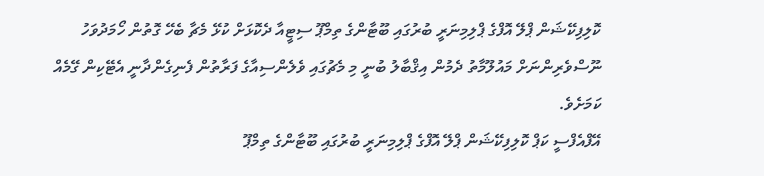ކޮލިފިކޭޝަން ޕްލޭ އޮފްގެ ޕްލިމިނަރީ ބުރުގައި ބޫޓާންގެ ތިމްޕޫ ސިޓީއާ ދެކޮޅަށް ކުޅޭ މެޗާ ބެހޭ ގޮތުން ހޯމަދުވަހު ނޫސްވެރިންނަށް މައުލޫމާތު ދެމުން އިޤްބާލު ބުނީ މި މެޗުގައި ވެލެންސިއާގެ ފަރާތުން ފެނިގެންދާނީ އެޓޭކިން ގޭމެއް ކަމަށެވެ.
އޭފްއެފްސީ ކަޕް ކޮލިފިކޭޝަން ޕްލޭ އޮފްގެ ޕްލިމިނަރީ ބުރުގައި ބޫޓާންގެ ތިމްޕޫ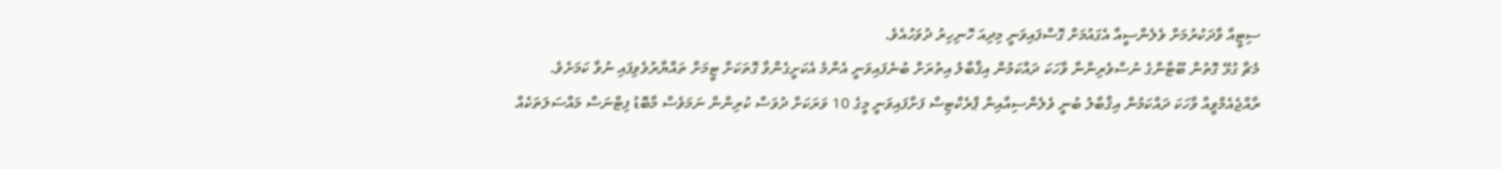ސިޓީއާ ވާދަކުރުމަށް ވެލެންސީއާ އެގައުމަށް ގޮސްފައިވަނީ މިދިއަ ހޮނިހިރު ދުވަހުއެވެ.
މެޗާ ގުޅޭ ގޮތުން ބޫޓާންގެ ނުސްވެރިންނާ ވާހަކަ ދައްކަމުން އިޤްބާލު އިތުރަށް ބުނެފައިވަނީ އެންމެ އެކަށީގެންވާ ގޮތަކަށް ޓީމަށް ތައްޔާރުވެވިފައި ނުވާ ކަމަށެވެ.
ރާއްޖެއެމްވީއާ ވާހަކަ ދައްކަމުން އިޤްބާލު ބުނީ ވެލެންސިއާއިން ޕްރެކްޓިސް ފަށާފައިވަނީ މީގެ 10 ވަރަކަށް ދުވަސް ކުރިންން ނަމަވެސް މާބޮޑު ފިޓްނަސް މައްސަލަތަކެއް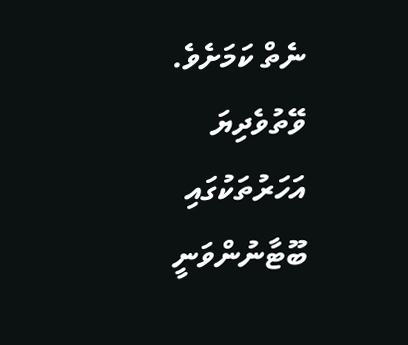ނެތް ކަމަށެވެ.
ވޭތުވެދިޔަ އަހަރުތަކުގައި ބޫޓާނުންވަނީ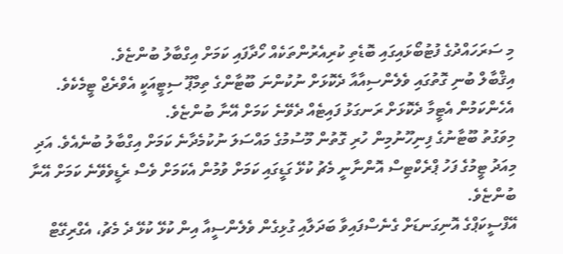މި ސަރަހައްދުގެ ފުޓުބޯޅައިގައި ބޮޑެތި ކުރިއެރުންތަކެއް ހޯދާފައި ކަމަށް އިގްބާލު ބުންޏެވެ.
އިޤްބާލް ބުނި ގޮތުގައި ވެލެންސިއާއާ ދެކޮޅަށް ނުކުންނަ ބޫޓާންގެ ތިމްޕޫ ސިޓީއަކީ އެވްރެޖް ޓީމެކެވެ. އެހެންކަމުން އެޓީމާ ދެކޮޅަށް ރަނގަޅު ފައިޓެއް ދެވޭނެ ކަމަށް އޭނާ ބުންޏެވެ.
މިވަގުތު ބޫޓާނުގެ ފިނިހޫނުމިން ހުރި ގޮތުން މޫސުމުގެ މައްސަލަ ނުކުމެދާނެ ކަމަށް އިގްބާލު ބުނެއެވެ. އަދި މިއަދު ޓީމުގެ ފަހު ޕްރެކްޓިސް އޮންނާނީ މެޗު ކުޅޭ ގަޑީގައި ކަމަށް ވުމުން އެކަމަށް ވެސް ރެޑީވެވޭނެ ކަމަށް އޭނާ ބުންޏެވެ.
އޭފްސީކަޕްގެ އޮނިގަނޑަށް ގެނެސްފައިވާ ބަދަލާއި ގުޅިގެން ވެލެންސީއާ އިން ކުޅޭ ކުޅޭ ދެ މެޗު، އެގްރިގޭޓް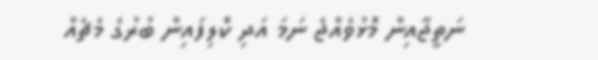ނަތީޖާއިން މޮޅުވެއްޖެ ނަމަ އަދި ކޮލިފައިން ބުރުގެ މެޗެއް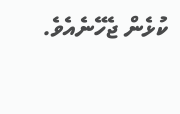ކުޅެން ޖެހޭނެއެވެ.